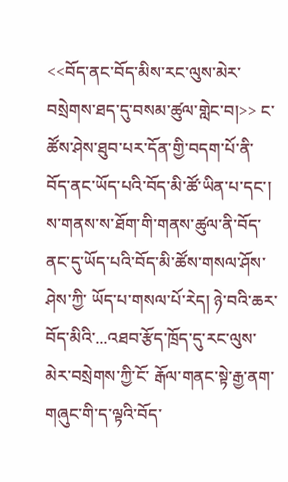<<བོད་ནང་བོད་མིས་རང་ལུས་མེར་བསྲེགས་ཐད་དུ་བསམ་ཚུལ་གླེང་བ།>> ང་ཚོས་ཤེས་ཐུབ་པར་དོན་གྱི་བདག་པོ་ནི་བོད་ནང་ཡོད་པའི་བོད་མི་ཚོ་ཡིན་པ་དང་། ས་གནས་ས་ཐོག་གི་གནས་ཚུལ་ནི་བོད་ནང་དུ་ཡོད་པའི་བོད་མི་ཚོས་གསལ་ཤོས་ཤེས་ཀྱི་ ཡོད་པ་གསལ་པོ་རེད། ཉེ་བའི་ཆར་བོད་མིའི་...འཐབ་རྩོད་ཁྲོད་དུ་རང་ལུས་མེར་བསྲེགས་ཀྱི་ངོ་ རྒོལ་གནང་སྟེ་རྒྱ་ནག་གཞུང་གི་ད་ལྟའི་བོད་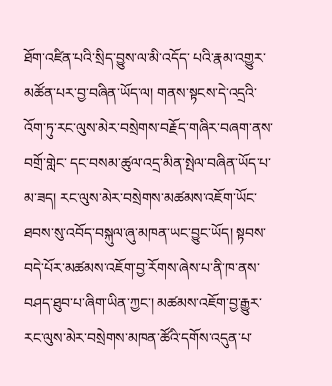ཐོག་འཛིན་པའི་སྲིད་བྱུས་ལ་མི་འདོད་ པའི་རྣམ་འགྱུར་མཚོན་པར་བྱ་བཞིན་ཡོད་ལ། གནས་སྟངས་དེ་འདྲའི་འོག་ཏུ་རང་ལུས་མེར་བསྲེགས་བརྗོད་གཞིར་བཞག་ནས་བགྲོ་གླེང་ དང་བསམ་ཚུལ་འདྲ་མིན་སྤེལ་བཞིན་ཡོད་པ་མ་ཟད། རང་ལུས་མེར་བསྲེགས་མཚམས་འཇོག་ཡོང་ཐབས་སུ་འབོད་བསྐུལ་ཞུ་མཁན་ཡང་བྱུང་ཡོད། སྟབས་བདེ་པོར་མཚམས་འཇོག་བྱ་རོགས་ཞེས་པ་ནི་ཁ་ནས་བཤད་ཐུབ་པ་ཞིག་ཡིན་ཀྱང་། མཚམས་འཇོག་བྱ་རྒྱུར་རང་ལུས་མེར་བསྲེགས་མཁན་ཚོའི་དགོས་འདུན་པ་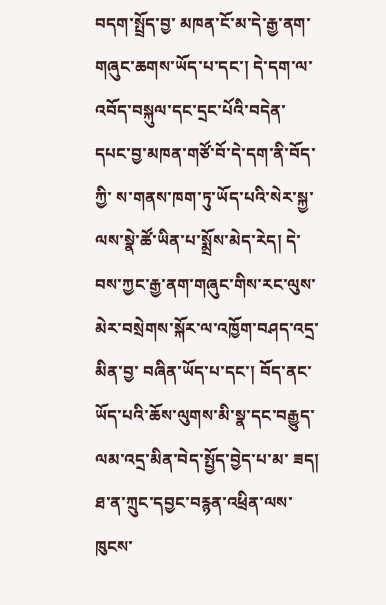བདག་སྤྲོད་བྱ་ མཁན་ངོ་མ་དེ་རྒྱ་ནག་གཞུང་ཆགས་ཡོད་པ་དང་། དེ་དག་ལ་འབོད་བསྐུལ་དང་དྲང་པོའི་བདེན་དཔང་བྱ་མཁན་གཙོ་བོ་དེ་དག་ནི་བོད་ཀྱི་ ས་གནས་ཁག་ཏུ་ཡོད་པའི་སེར་སྐྱ་ལས་སྣེ་ཚོ་ཡིན་པ་སྨྲོས་མེད་རེད། དེ་བས་ཀྱང་རྒྱ་ནག་གཞུང་གིས་རང་ལུས་མེར་བསྲེགས་སྐོར་ལ་འཁྱོག་བཤད་འདྲ་མིན་བྱ་ བཞིན་ཡོད་པ་དང་། བོད་ནང་ཡོད་པའི་ཆོས་ལུགས་མི་སྣ་དང་བརྒྱུད་ལམ་འདྲ་མིན་བེད་སྤྱོད་བྱེད་པ་མ་ ཟད། ཐ་ན་ཀྲུང་དབྱང་བརྙན་འཕྲིན་ལས་ཁུངས་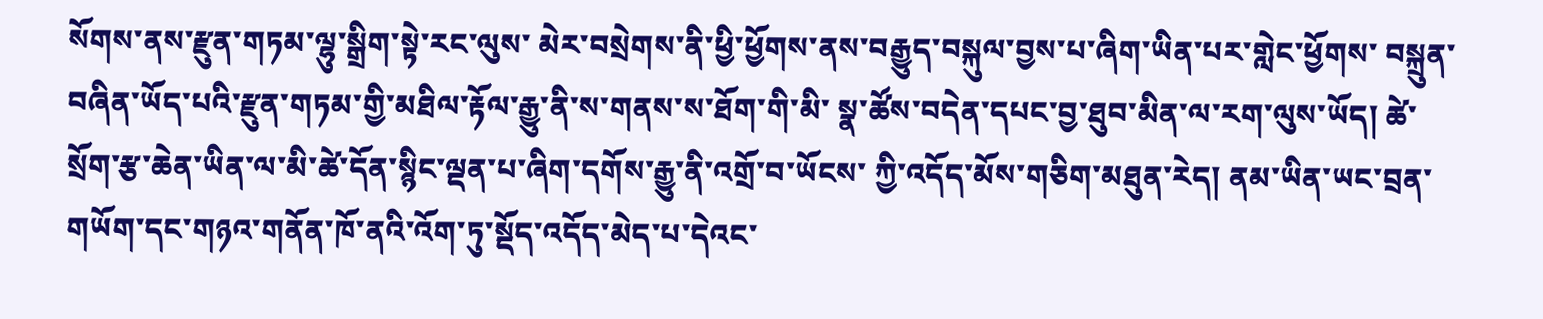སོགས་ནས་རྫུན་གཏམ་ལྷུ་སྒྲིག་སྟེ་རང་ལུས་ མེར་བསྲེགས་ནི་ཕྱི་ཕྱོགས་ནས་བརྒྱུད་བསྐུལ་བྱས་པ་ཞིག་ཡིན་པར་གླེང་ཕྱོགས་ བསྐྲུན་བཞིན་ཡོད་པའི་རྫུན་གཏམ་གྱི་མཐིལ་རྟོལ་རྒྱུ་ནི་ས་གནས་ས་ཐོག་གི་མི་ སྣ་ཚོས་བདེན་དཔང་བྱ་ཐུབ་མིན་ལ་རག་ལུས་ཡོད། ཚེ་སྲོག་རྩ་ཆེན་ཡིན་ལ་མི་ཚེ་དོན་སྙིང་ལྡན་པ་ཞིག་དགོས་རྒྱུ་ནི་འགྲོ་བ་ཡོངས་ ཀྱི་འདོད་མོས་གཅིག་མཐུན་རེད། ནམ་ཡིན་ཡང་བྲན་གཡོག་དང་གཉའ་གནོན་ཁོ་ནའི་འོག་ཏུ་སྡོད་འདོད་མེད་པ་དེའང་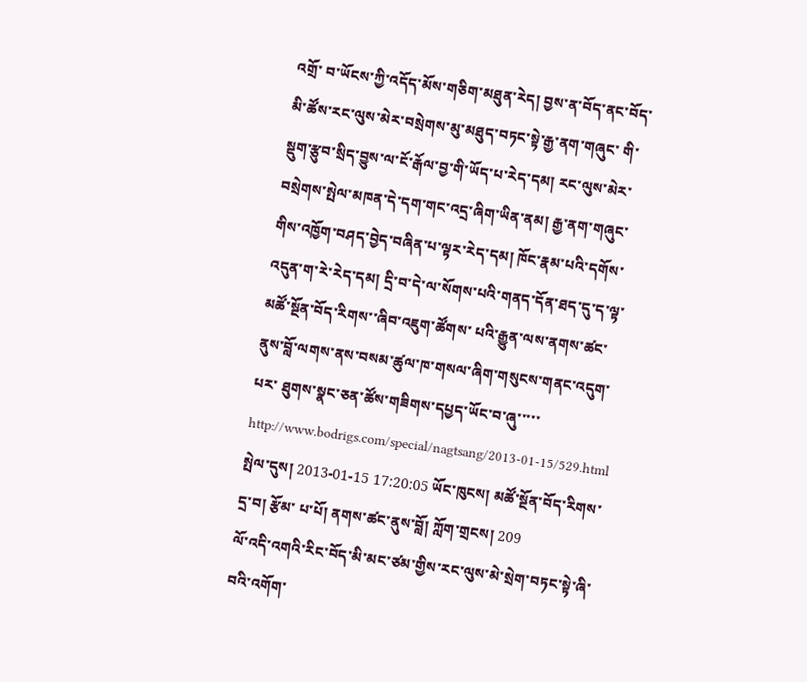འགྲོ་ བ་ཡོངས་ཀྱི་འདོད་མོས་གཅིག་མཐུན་རེད། བྱས་ན་བོད་ནང་བོད་མི་ཚོས་རང་ལུས་མེར་བསྲེགས་མུ་མཐུད་བཏང་སྟེ་རྒྱ་ནག་གཞུང་ གི་སྡུག་རྩུབ་སྲིད་བྱུས་ལ་ངོ་རྒོལ་བྱ་གི་ཡོད་པ་རེད་དམ། རང་ལུས་མེར་བསྲེགས་སྤེལ་མཁན་དེ་དག་གང་འདྲ་ཞིག་ཡིན་ནམ། རྒྱ་ནག་གཞུང་གིས་འཁྱོག་བཤད་བྱེད་བཞིན་པ་ལྟར་རེད་དམ། ཁོང་རྣམ་པའི་དགོས་འདུན་ག་རེ་རེད་དམ། དྲི་བ་དེ་ལ་སོགས་པའི་གནད་དོན་ཐད་དུ་ད་ལྟ་མཚོ་སྔོན་བོད་རིགས་་ཞིབ་འཇུག་ཚོགས་ པའི་རྒྱུན་ལས་ནགས་ཚང་ནུས་བློ་ལགས་ནས་བསམ་ཚུལ་ཁ་གསལ་ཞིག་གསུངས་གནང་འདུག་པར་ ཐུགས་སྣང་ཅན་ཚོས་གཟིགས་དཔྱད་ཡོང་བ་ཞུ་་་་་ http://www.bodrigs.com/special/nagtsang/2013-01-15/529.html སྤེལ་དུས། 2013-01-15 17:20:05 ཡོང་ཁུངས། མཚོ་སྔོན་བོད་རིགས་དྲ་བ། རྩོམ་ པ་པོ། ནགས་ཚང་ནུས་བློ། ཀློག་གྲངས། 209
ལོ་འདི་འགའི་རིང་བོད་མི་མང་ཙམ་གྱིས་རང་ལུས་མེ་སྲེག་བཏང་སྟེ་ཞི་བའི་འགོག་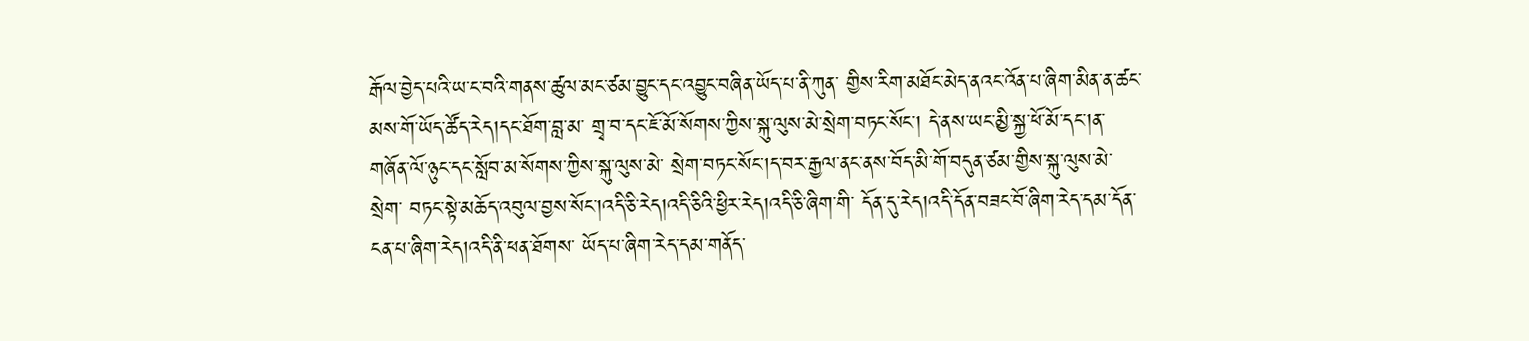རྒོལ་བྱེད་པའི་ཡ་ང་བའི་གནས་ཚུལ་མང་ཙམ་བྱུང་དང་འབྱུང་བཞིན་ཡོད་པ་ནི་ཀུན་ གྱིས་རིག་མཐོང་མེད་ནའང་འོན་པ་ཞིག་མིན་ན་ཚང་མས་གོ་ཡོད་ཚོད་རེད།དང་ཐོག་བླ་མ་ གྲྭ་བ་དང་ཇོ་མོ་སོགས་ཀྱིས་སྐུ་ལུས་མེ་སྲེག་བཏང་སོང་། དེ་ནས་ཡང་མྱི་སྐྱ་ཕོ་མོ་དང་།ན་གཞོན་ལོ་ཉུང་དང་སློབ་མ་སོགས་ཀྱིས་སྐུ་ལུས་མེ་ སྲེག་བཏང་སོང་།ད་བར་རྒྱལ་ནང་ནས་བོད་མི་གོ་བདུན་ཙམ་གྱིས་སྐུ་ལུས་མེ་སྲེག་ བཏང་སྟེ་མཆོད་འབུལ་བྱས་སོང་།འདི་ཅི་རེད།འདི་ཅིའི་ཕྱིར་རེད།འདི་ཅི་ཞིག་གི་ དོན་དུ་རེད།འདི་དོན་བཟང་བོ་ཞིག་རེད་དམ་དོན་ངན་པ་ཞིག་རེད།འདི་ནི་ཕན་ཐོགས་ ཡོད་པ་ཞིག་རེད་དམ་གནོད་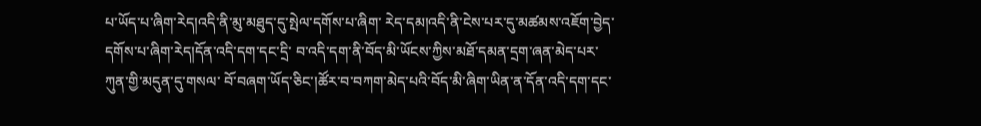པ་ཡོད་པ་ཞིག་རེད།འདི་ནི་མུ་མཐུད་དུ་སྤེལ་དགོས་པ་ཞིག་ རེད་དམ།འདི་ནི་ངེས་པར་དུ་མཚམས་འཇོག་བྱེད་དགོས་པ་ཞིག་རེད།དོན་འདི་དག་དང་དྲི་ བ་འདི་དག་ནི་བོད་མི་ཡོངས་ཀྱིས་མཐོ་དམན་དྲག་ཞན་མེད་པར་ཀུན་གྱི་མདུན་དུ་གསལ་ བོ་བཞག་ཡོད་ཅིང་།ཚོར་བ་བཀག་མེད་པའི་བོད་མི་ཞིག་ཡིན་ན་དོན་འདི་དག་དང་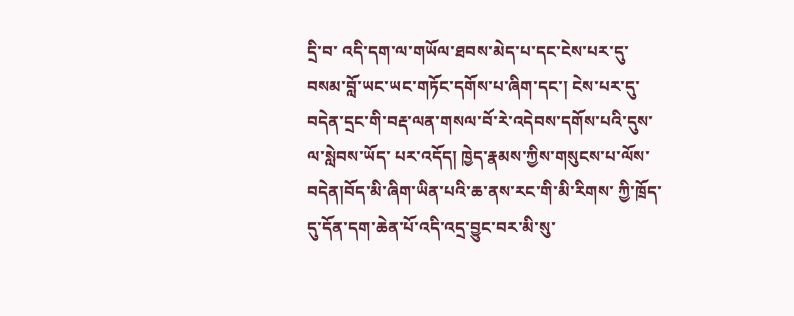དྲི་བ་ འདི་དག་ལ་གཡོལ་ཐབས་མེད་པ་དང་ངེས་པར་དུ་བསམ་བློ་ཡང་ཡང་གཏོང་དགོས་པ་ཞིག་དང་། ངེས་པར་དུ་བདེན་དྲང་གི་བརྡ་ལན་གསལ་བོ་རེ་འདེབས་དགོས་པའི་དུས་ལ་སླེབས་ཡོད་ པར་འདོད། ཁྱེད་རྣམས་ཀྱིས་གསུངས་པ་ལོས་བདེན།བོད་མི་ཞིག་ཡིན་པའི་ཆ་ནས་རང་གི་མི་རིགས་ ཀྱི་ཁྲོད་དུ་དོན་དག་ཆེན་པོ་འདི་འདྲ་བྱུང་བར་མི་སུ་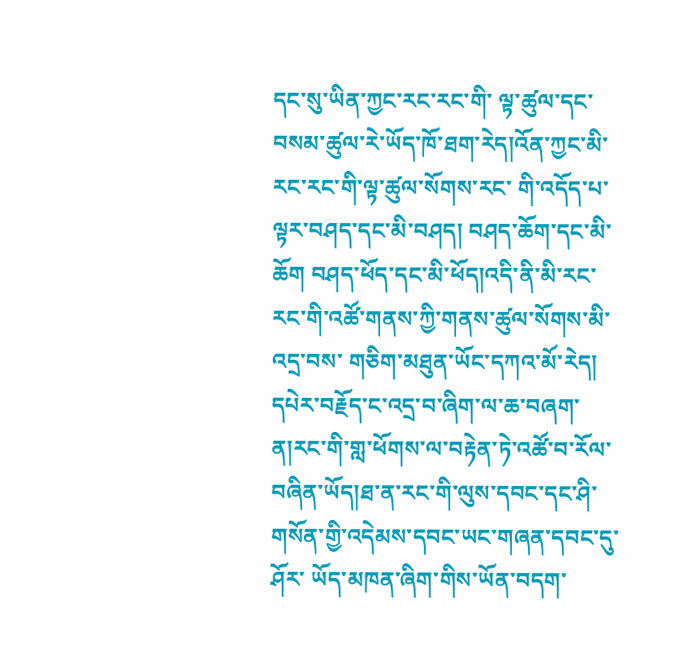དང་སུ་ཡིན་ཀྱང་རང་རང་གི་ ལྟ་ཚུལ་དང་བསམ་ཚུལ་རེ་ཡོད་ཁོ་ཐག་རེད།འོན་ཀྱང་མི་རང་རང་གི་ལྟ་ཚུལ་སོགས་རང་ གི་འདོད་པ་ལྟར་བཤད་དང་མི་བཤད། བཤད་ཆོག་དང་མི་ཆོག བཤད་ཕོད་དང་མི་ཕོད།འདི་ནི་མི་རང་རང་གི་འཚོ་གནས་ཀྱི་གནས་ཚུལ་སོགས་མི་འདྲ་བས་ གཅིག་མཐུན་ཡོང་དཀའ་མོ་རེད། དཔེར་བརྗོད་ང་འདྲ་བ་ཞིག་ལ་ཆ་བཞག་ན།རང་གི་གླ་ཕོགས་ལ་བརྟེན་ཏེ་འཚོ་བ་རོལ་ བཞིན་ཡོད།ཐ་ན་རང་གི་ལུས་དབང་དང་ཤི་གསོན་གྱི་འདེམས་དབང་ཡང་གཞན་དབང་དུ་ཤོར་ ཡོད་མཁན་ཞིག་གིས་ཡོན་བདག་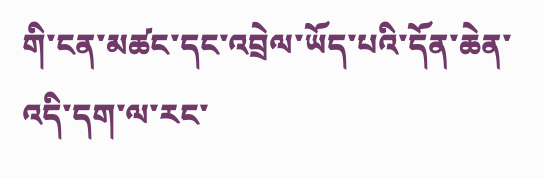གི་ངན་མཚང་དང་འབྲེལ་ཡོད་པའི་དོན་ཆེན་འདི་དག་ལ་རང་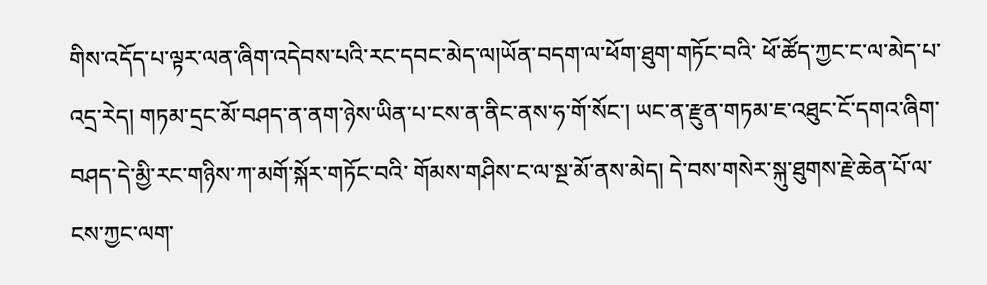གིས་འདོད་པ་ལྟར་ལན་ཞིག་འདེབས་པའི་རང་དབང་མེད་ལ།ཡོན་བདག་ལ་ཕོག་ཐུག་གཏོང་བའི་ ཕོ་ཚོད་ཀྱང་ང་ལ་མེད་པ་འདྲ་རེད། གཏམ་དྲང་མོ་བཤད་ན་ནག་ཉེས་ཡིན་པ་ངས་ན་ནིང་ནས་ཧ་གོ་སོང་། ཡང་ན་རྫུན་གཏམ་ཇ་འཐུང་ངོ་དགའ་ཞིག་བཤད་དེ་མྱི་རང་གཉིས་ཀ་མགོ་སྐོར་གཏོང་བའི་ གོམས་གཤིས་ང་ལ་སྔ་མོ་ནས་མེད། དེ་བས་གསེར་སྐུ་ཐུགས་རྗེ་ཆེན་པོ་ལ་ངས་ཀྱང་ལག་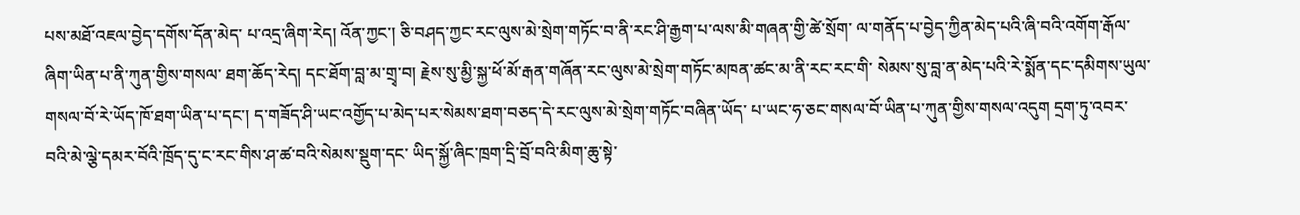པས་མཐོ་འཇལ་བྱེད་དགོས་དོན་མེད་ པ་འདྲ་ཞིག་རེད། འོན་ཀྱང་། ཅི་བཤད་ཀྱང་རང་ལུས་མེ་སྲེག་གཏོང་བ་ནི་རང་ཤི་རྒྱག་པ་ལས་མི་གཞན་གྱི་ཚེ་སྲོག་ ལ་གནོད་པ་བྱེད་ཀྱིན་མེད་པའི་ཞི་བའི་འགོག་རྒོལ་ཞིག་ཡིན་པ་ནི་ཀུན་གྱིས་གསལ་ ཐག་ཆོད་རེད། དང་ཐོག་བླ་མ་གྲྭ་བ། རྗེས་སུ་མྱི་སྐྱ་ཕོ་མོ་རྒན་གཞོན་རང་ལུས་མེ་སྲེག་གཏོང་མཁན་ཚང་མ་ནི་རང་རང་གི་ སེམས་སུ་བླ་ན་མེད་པའི་རེ་སྨོན་དང་དམིགས་ཡུལ་གསལ་བོ་རེ་ཡོད་ཁོ་ཐག་ཡིན་པ་དང་། ད་གཟོད་ཤི་ཡང་འགྱོད་པ་མེད་པར་སེམས་ཐག་བཅད་དེ་རང་ལུས་མེ་སྲེག་གཏོང་བཞིན་ཡོད་ པ་ཡང་ཧ་ཅང་གསལ་བོ་ཡིན་པ་ཀུན་གྱིས་གསལ་འདུག དྲག་ཏུ་འབར་བའི་མེ་ལྕེ་དམར་བོའི་ཁྲོད་དུ་ང་རང་གིས་ཤ་ཚ་བའི་སེམས་སྡུག་དང་ ཡིད་སྐྱོ་ཞིང་ཁྲག་དྲི་བྲོ་བའི་མིག་ཆུ་སྟེ་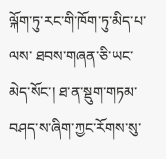ལྐོག་ཏུ་རང་གི་ཁོག་ཏུ་མིད་པ་ལས་ ཐབས་གཞན་ཅི་ཡང་མེད་སོང་། ཐ་ན་སྡུག་གཏམ་བཤད་ས་ཞིག་ཀྱང་རོགས་སུ་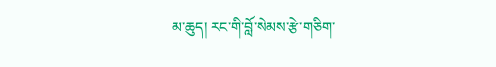མ་ཆུད། རང་གི་བློ་སེམས་རྩེ་གཅིག་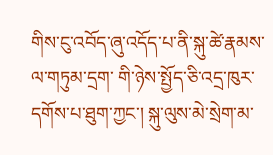གིས་ངུ་འབོད་ཞུ་འདོད་པ་ནི་སྐུ་ཚེ་རྣམས་ལ་གཏུམ་དྲག་ གི་ཉེས་སྤྱོད་ཅི་འདྲ་ཁུར་དགོས་པ་ཐུག་ཀྱང་། སྐུ་ལུས་མེ་སྲེག་མ་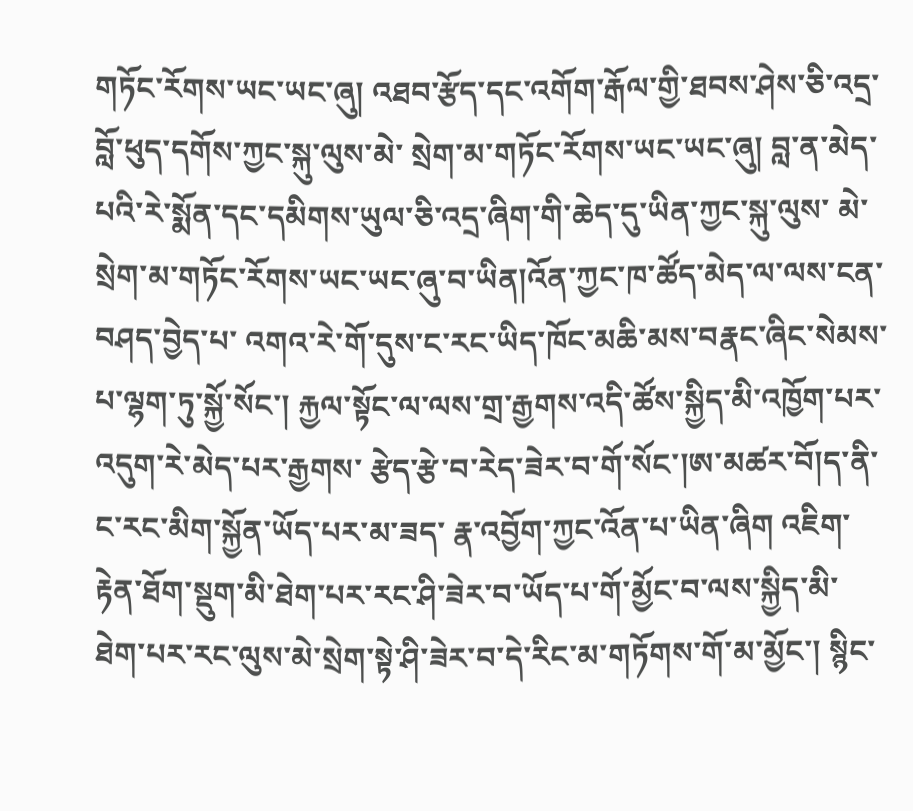གཏོང་རོགས་ཡང་ཡང་ཞུ། འཐབ་རྩོད་དང་འགོག་རྒོལ་གྱི་ཐབས་ཤེས་ཅི་འདྲ་བློ་ཕུད་དགོས་ཀྱང་སྐུ་ལུས་མེ་ སྲེག་མ་གཏོང་རོགས་ཡང་ཡང་ཞུ། བླ་ན་མེད་པའི་རེ་སྨོན་དང་དམིགས་ཡུལ་ཅི་འདྲ་ཞིག་གི་ཆེད་དུ་ཡིན་ཀྱང་སྐུ་ལུས་ མེ་སྲེག་མ་གཏོང་རོགས་ཡང་ཡང་ཞུ་བ་ཡིན།འོན་ཀྱང་ཁ་ཚོད་མེད་ལ་ལས་ངན་བཤད་བྱེད་པ་ འགའ་རེ་གོ་དུས་ང་རང་ཡིད་ཁོང་མཆི་མས་བརྣང་ཞིང་སེམས་པ་ལྷག་ཏུ་སྐྱོ་སོང་། རྐྱལ་སྟོང་ལ་ལས་གྲ་རྒྱགས་འདི་ཚོས་སྐྱིད་མི་འཁྱོག་པར་འདུག་རེ་མེད་པར་རྒྱགས་ རྩེད་རྩེ་བ་རེད་ཟེར་བ་གོ་སོང་།ཨ་མཚར་བོ།ད་ནི་ང་རང་མིག་སྐྱོན་ཡོད་པར་མ་ཟད་ རྣ་འབྱོག་ཀྱང་འོན་པ་ཡིན་ཞིག འཇིག་རྟེན་ཐོག་སྡུག་མི་ཐེག་པར་རང་ཤི་ཟེར་བ་ཡོད་པ་གོ་མྱོང་བ་ལས་སྐྱིད་མི་ ཐེག་པར་རང་ལུས་མེ་སྲེག་སྟེ་ཤི་ཟེར་བ་དེ་རིང་མ་གཏོགས་གོ་མ་མྱོང་། སྙིང་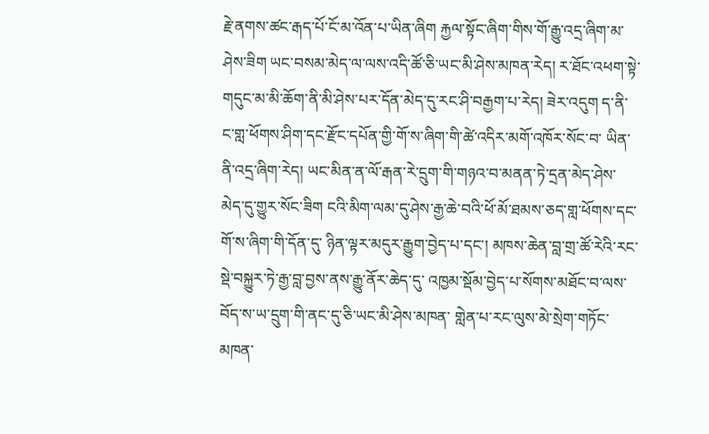རྗེ་ནགས་ཚང་རྒད་པོ་ངོ་མ་འོན་པ་ཡིན་ཞིག རྐྱལ་སྟོང་ཞིག་གིས་གོ་རྒྱུ་འདྲ་ཞིག་མ་ཤེས་ཟིག ཡང་བསམ་མེད་ལ་ལས་འདི་ཚོ་ཅི་ཡང་མི་ཤེས་མཁན་རེད། ར་ཐོང་འཕག་སྟེ་གདུང་མ་མི་ཆོག་ནི་མི་ཤེས་པར་དོན་མེད་དུ་རང་ཤི་བརྒྱག་པ་རེད། ཟེར་འདུག ད་ནི་ང་གླ་ཕོགས་ཤིག་དང་རྫོང་དཔོན་གྱི་གོ་ས་ཞིག་གི་ཚེ་འདིར་མགོ་འཁོར་སོང་བ་ ཡིན་ནི་འདྲ་ཞིག་རེད། ཡང་མིན་ན་ལོ་རྒན་རེ་དྲུག་གི་གཉའ་བ་མནན་ཏེ་དྲན་མེད་ཤེས་མེད་དུ་གྱུར་སོང་ཟིག ངའི་མིག་ལམ་དུ་ཤེས་རྒྱ་ཆེ་བའི་ཕོ་མོ་ཐམས་ཅད་གླ་ཕོགས་དང་གོ་ས་ཞིག་གི་དོན་དུ་ ཉིན་ལྟར་མདུར་རྒྱུག་བྱེད་པ་དང་། མཁས་ཆེན་བླ་གྲ་ཚོ་རེའི་རང་སྡེ་བསྐྱུར་ཏེ་རྒྱ་བླ་བྱས་ནས་རྒྱུ་ནོར་ཆེད་དུ་ འཁྱམ་སྡོམ་བྱེད་པ་སོགས་མཐོང་བ་ལས་བོད་ས་ཡ་དྲུག་གི་ནང་དུ་ཅི་ཡང་མི་ཤེས་མཁན་ གླེན་པ་རང་ལུས་མེ་སྲེག་གཏོང་མཁན་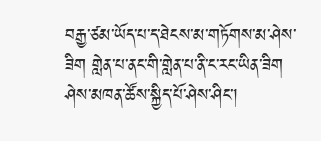བརྒྱ་ཙམ་ཡོད་པ་ད་ཐེངས་མ་གཏོགས་མ་ཤེས་ཟིག གླེན་པ་ནང་གི་གླེན་པ་ནི་ང་རང་ཡིན་ཟིག ཤེས་མཁན་ཚོས་སྐྱིད་པོ་ཤེས་ཤིང་།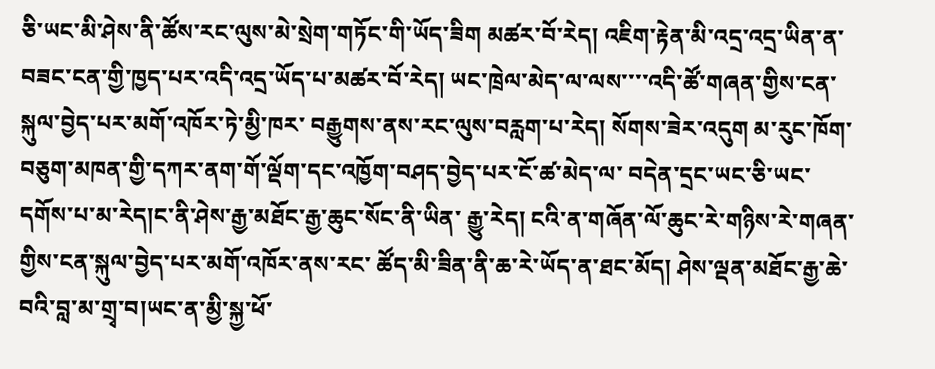ཅི་ཡང་མི་ཤེས་ནི་ཚོས་རང་ལུས་མེ་སྲེག་གཏོང་གི་ཡོད་ཟིག མཚར་བོ་རེད། འཇིག་རྟེན་མི་འདྲ་འདྲ་ཡིན་ན་བཟང་ངན་གྱི་ཁྱད་པར་འདི་འདྲ་ཡོད་པ་མཚར་བོ་རེད། ཡང་ཁྲེལ་མེད་ལ་ལས་་་་འདི་ཚོ་གཞན་གྱིས་ངན་སྐུལ་བྱེད་པར་མགོ་འཁོར་ཏེ་མྱི་ཁར་ བརྒྱུགས་ནས་རང་ལུས་བརླག་པ་རེད། སོགས་ཟེར་འདུག མ་རུང་ཁོག་བཅུག་མཁན་གྱི་དཀར་ནག་གོ་ལྡོག་དང་འཁྱོག་བཤད་བྱེད་པར་ངོ་ཚ་མེད་ལ་ བདེན་དྲང་ཡང་ཅི་ཡང་དགོས་པ་མ་རེད།ང་ནི་ཤེས་རྒྱ་མཐོང་རྒྱ་ཆུང་སོང་ནི་ཡིན་ རྒྱུ་རེད། ངའི་ན་གཞོན་ལོ་ཆུང་རེ་གཉིས་རེ་གཞན་གྱིས་ངན་སྐུལ་བྱེད་པར་མགོ་འཁོར་ནས་རང་ ཚོད་མི་ཟིན་ནི་ཆ་རེ་ཡོད་ན་ཐང་མོད། ཤེས་ལྡན་མཐོང་རྒྱ་ཆེ་བའི་བླ་མ་གྲྭ་བ།ཡང་ན་མྱི་སྐྱ་ཕོ་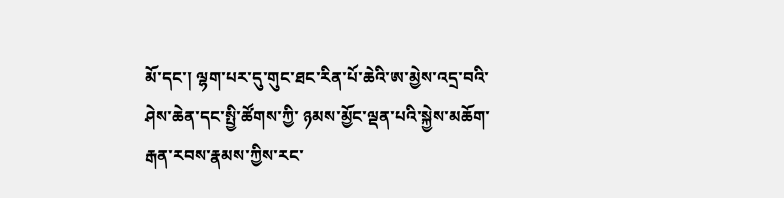མོ་དང་། ལྷག་པར་དུ་གུང་ཐང་རིན་པོ་ཆེའི་ཨ་མྱེས་འདྲ་བའི་ཤེས་ཆེན་དང་སྤྱི་ཚོགས་ཀྱི་ ཉམས་མྱོང་ལྡན་པའི་སྐྱེས་མཆོག་རྒན་རབས་རྣམས་ཀྱིས་རང་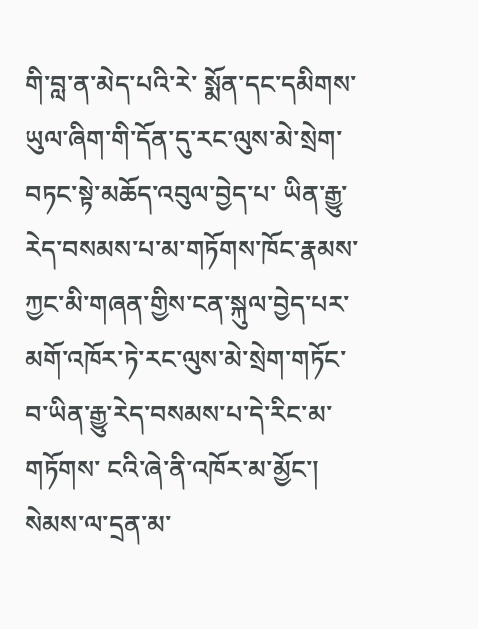གི་བླ་ན་མེད་པའི་རེ་ སྨོན་དང་དམིགས་ཡུལ་ཞིག་གི་དོན་དུ་རང་ལུས་མེ་སྲེག་བཏང་སྟེ་མཆོད་འབུལ་བྱེད་པ་ ཡིན་རྒྱུ་རེད་བསམས་པ་མ་གཏོགས་ཁོང་རྣམས་ཀྱང་མི་གཞན་གྱིས་ངན་སྐུལ་བྱེད་པར་ མགོ་འཁོར་ཏེ་རང་ལུས་མེ་སྲེག་གཏོང་བ་ཡིན་རྒྱུ་རེད་བསམས་པ་དེ་རིང་མ་གཏོགས་ ངའི་ཞེ་ནི་འཁོར་མ་མྱོང་། སེམས་ལ་དྲན་མ་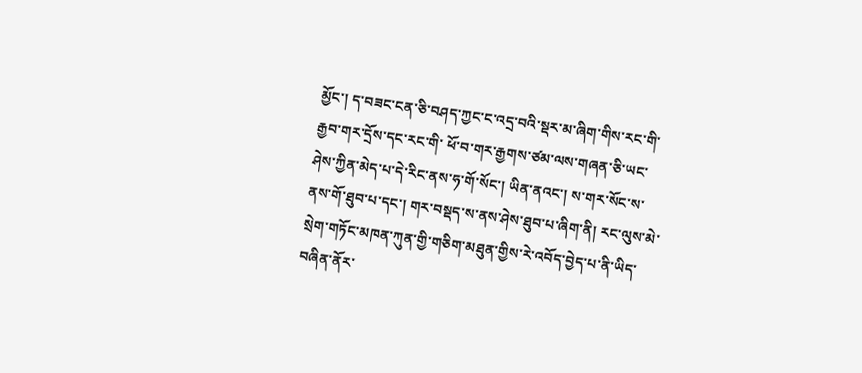མྱོང་། ད་བཟང་ངན་ཅི་བཤད་ཀྱང་ང་འདྲ་བའི་སྡར་མ་ཞིག་གིས་རང་གི་རྒྱབ་གར་དྲོས་དང་རང་གི་ ཕོ་བ་གར་རྒྱགས་ཙམ་ལས་གཞན་ཅི་ཡང་ཤེས་ཀྱིན་མེད་པ་དེ་རིང་ནས་ཧ་གོ་སོང་། ཡིན་ནའང་། ས་གར་སོང་ས་ནས་གོ་ཐུབ་པ་དང་། གར་བསྡད་ས་ནས་ཤེས་ཐུབ་པ་ཞིག་ནི། རང་ལུས་མེ་སྲེག་གཏོང་མཁན་ཀུན་གྱི་གཅིག་མཐུན་གྱིས་རེ་འབོད་བྱེད་པ་ནི་ཡིད་ བཞིན་ནོར་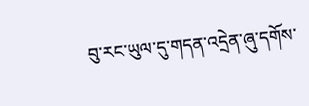བུ་རང་ཡུལ་དུ་གདན་འདྲེན་ཞུ་དགོས་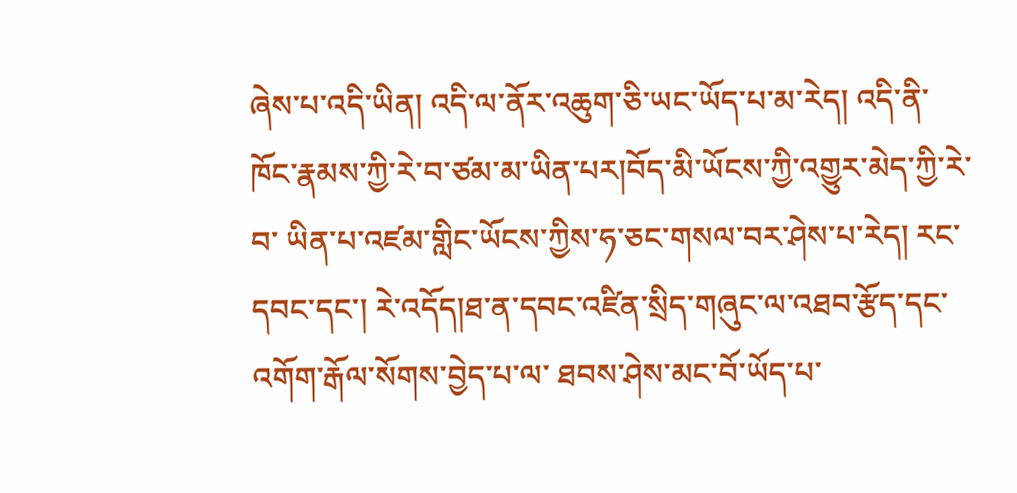ཞེས་པ་འདི་ཡིན། འདི་ལ་ནོར་འཆུག་ཅི་ཡང་ཡོད་པ་མ་རེད། འདི་ནི་ཁོང་རྣམས་ཀྱི་རེ་བ་ཙམ་མ་ཡིན་པར།བོད་མི་ཡོངས་ཀྱི་འགྱུར་མེད་ཀྱི་རེ་བ་ ཡིན་པ་འཛམ་གླིང་ཡོངས་ཀྱིས་ཧ་ཅང་གསལ་བར་ཤེས་པ་རེད། རང་དབང་དང་། རེ་འདོད།ཐ་ན་དབང་འཛིན་སྲིད་གཞུང་ལ་འཐབ་རྩོད་དང་འགོག་རྒོལ་སོགས་བྱེད་པ་ལ་ ཐབས་ཤེས་མང་བོ་ཡོད་པ་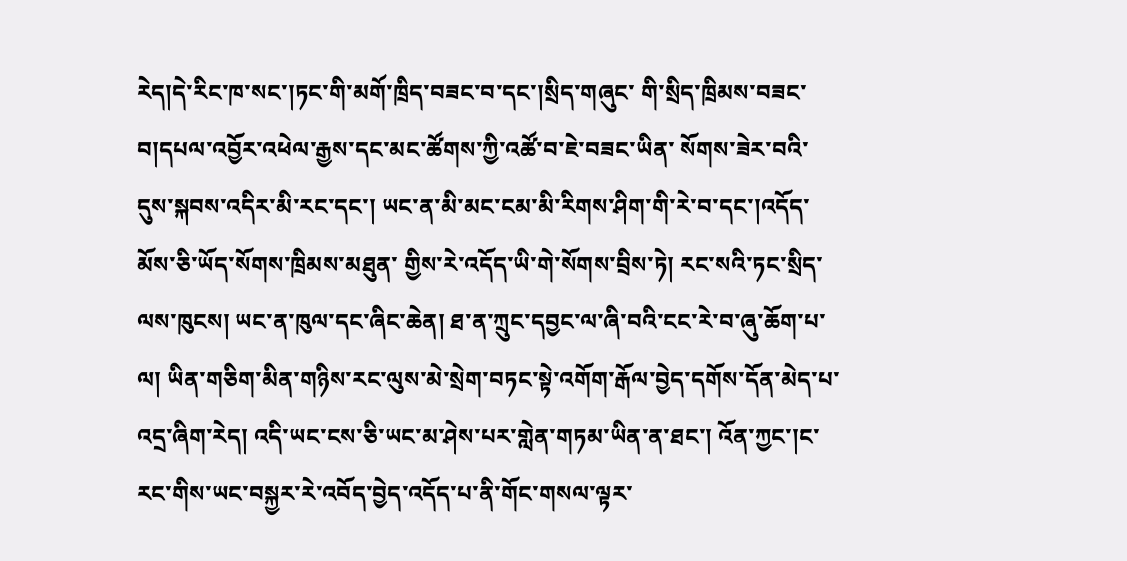རེད།དེ་རིང་ཁ་སང་།ཏང་གི་མགོ་ཁྲིད་བཟང་བ་དང་།སྲིད་གཞུང་ གི་སྲིད་ཁྲིམས་བཟང་བ།དཔལ་འབྱོར་འཕེལ་རྒྱས་དང་མང་ཚོགས་ཀྱི་འཚོ་བ་ཇེ་བཟང་ཡིན་ སོགས་ཟེར་བའི་དུས་སྐབས་འདིར་མི་རང་དང་། ཡང་ན་མི་མང་ངམ་མི་རིགས་ཤིག་གི་རེ་བ་དང་།འདོད་མོས་ཅི་ཡོད་སོགས་ཁྲིམས་མཐུན་ གྱིས་རེ་འདོད་ཡི་གེ་སོགས་བྲིས་ཏེ། རང་སའི་ཏང་སྲིད་ལས་ཁུངས། ཡང་ན་ཁུལ་དང་ཞིང་ཆེན། ཐ་ན་ཀྲུང་དབྱང་ལ་ཞི་བའི་ངང་རེ་བ་ཞུ་ཆོག་པ་ལ། ཡིན་གཅིག་མིན་གཉིས་རང་ལུས་མེ་སྲེག་བཏང་སྟེ་འགོག་རྒོལ་བྱེད་དགོས་དོན་མེད་པ་ འདྲ་ཞིག་རེད། འདི་ཡང་ངས་ཅི་ཡང་མ་ཤེས་པར་གླེན་གཏམ་ཡིན་ན་ཐང་། འོན་ཀྱང་།ང་རང་གིས་ཡང་བསྐྱར་རེ་འབོད་བྱེད་འདོད་པ་ནི་གོང་གསལ་ལྟར་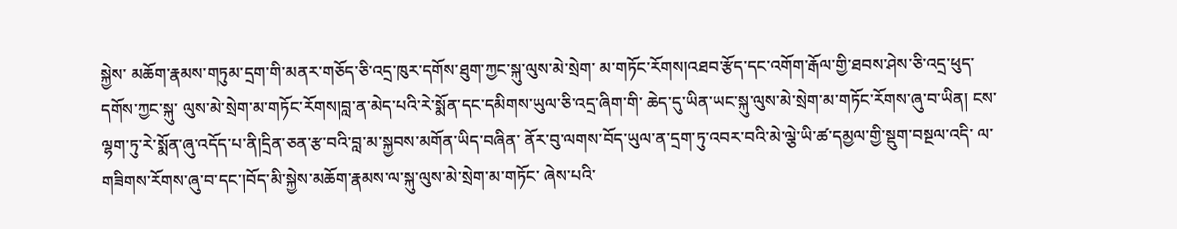སྐྱེས་ མཆོག་རྣམས་གཏུམ་དྲག་གི་མནར་གཅོད་ཅི་འདྲ་ཁུར་དགོས་ཐུག་ཀྱང་སྐུ་ལུས་མེ་སྲེག་ མ་གཏོང་རོགས།འཐབ་རྩོད་དང་འགོག་རྒོལ་གྱི་ཐབས་ཤེས་ཅི་འདྲ་ཕུད་དགོས་ཀྱང་སྐུ་ ལུས་མེ་སྲེག་མ་གཏོང་རོགས།བླ་ན་མེད་པའི་རེ་སྨོན་དང་དམིགས་ཡུལ་ཅི་འདྲ་ཞིག་གི་ ཆེད་དུ་ཡིན་ཡང་སྐུ་ལུས་མེ་སྲེག་མ་གཏོང་རོགས་ཞུ་བ་ཡིན། ངས་ལྷག་ཏུ་རེ་སྨོན་ཞུ་འདོད་པ་ནི།དྲིན་ཅན་རྩ་བའི་བླ་མ་སྐྱབས་མགོན་ཡིད་བཞིན་ ནོར་བུ་ལགས་བོད་ཡུལ་ན་དྲག་ཏུ་འབར་བའི་མེ་ལྕེ་ཡི་ཚ་དམྱལ་གྱི་སྡུག་བསྔལ་འདི་ ལ་གཟིགས་རོགས་ཞུ་བ་དང་།བོད་མི་སྐྱེས་མཆོག་རྣམས་ལ་སྐུ་ལུས་མེ་སྲེག་མ་གཏོང་ ཞེས་པའི་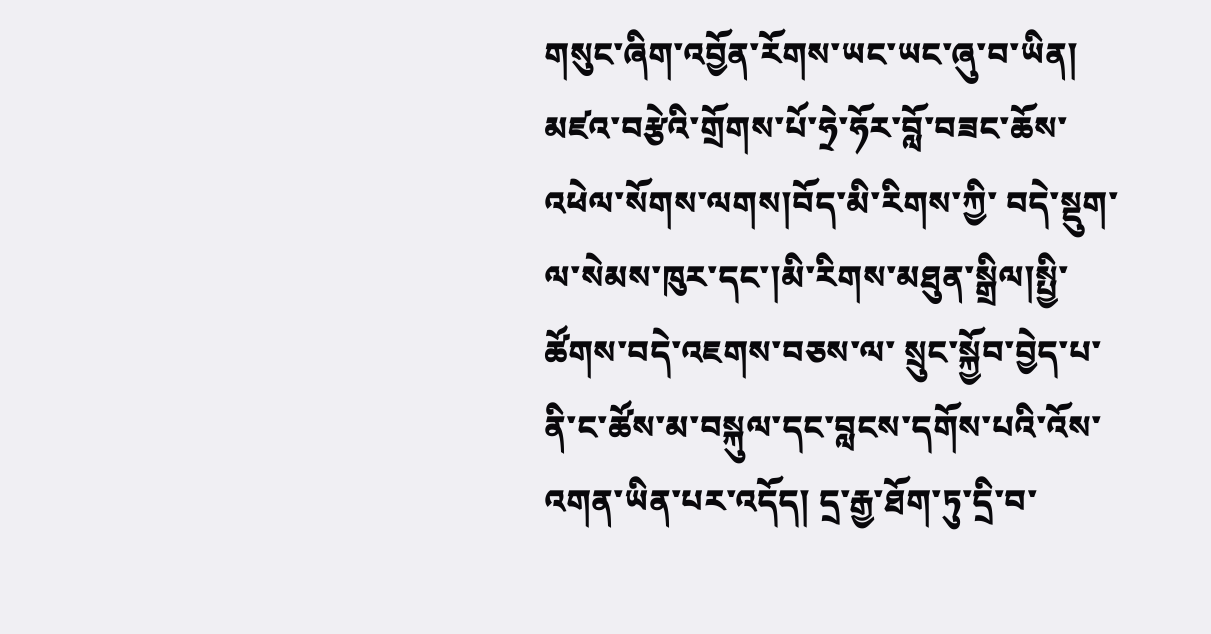གསུང་ཞིག་འབྱོན་རོགས་ཡང་ཡང་ཞུ་བ་ཡིན། མཛའ་བརྩེའི་གྲོགས་པོ་ཧྲེ་ཧོར་བློ་བཟང་ཆོས་འཕེལ་སོགས་ལགས།བོད་མི་རིགས་ཀྱི་ བདེ་སྡུག་ལ་སེམས་ཁུར་དང་།མི་རིགས་མཐུན་སྒྲིལ།སྤྱི་ཚོགས་བདེ་འཇགས་བཅས་ལ་ སྲུང་སྐྱོབ་བྱེད་པ་ནི་ང་ཚོས་མ་བསྐུལ་དང་བླངས་དགོས་པའི་འོས་འགན་ཡིན་པར་འདོད། དྲ་རྒྱ་ཐོག་ཏུ་དྲི་བ་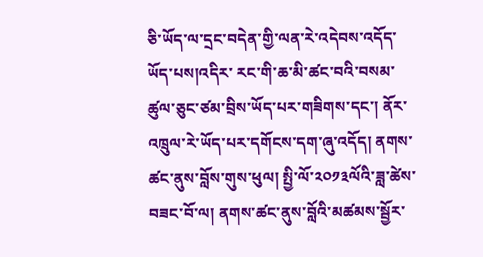ཅི་ཡོད་ལ་དྲང་བདེན་གྱི་ལན་རེ་འདེབས་འདོད་ཡོད་པས།འདིར་ རང་གི་ཆ་མི་ཚང་བའི་བསམ་ཚུལ་ཅུང་ཙམ་བྲིས་ཡོད་པར་གཟིགས་དང་། ནོར་འཁྲུལ་རེ་ཡོད་པར་དགོངས་དག་ཞུ་འདོད། ནགས་ཚང་ནུས་བློས་གུས་ཕུལ། སྤྱི་ལོ་༢༠༡༣ལོའི་ཟླ་ཚེས་བཟང་བོ་ལ། ནགས་ཚང་ནུས་བློའི་མཚམས་སྦྱོར་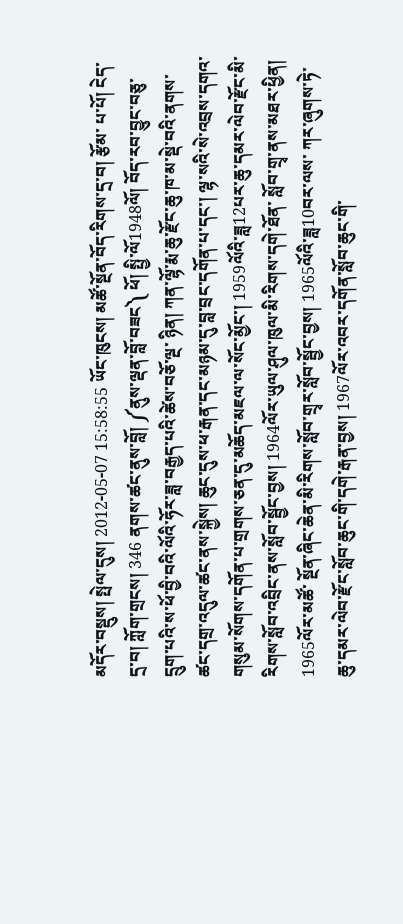མདོར་བསྡུས། སྤེལ་དུས། 2012-05-07 15:58:55 ཡོང་ཁུངས། མཚོ་སྔོན་བོད་རིགས་དྲ་བ། རྩོམ་ པ་པོ། ངེད་དྲ་བ། ཀློག་གྲངས། 346 ནགས་ཚང་ནུས་བློ། ༼ནུས་ལྡན་བློ་བཟང༽ ཕོ། སྤྱི་ལོ1948ལོ། བོད་རབ་བྱུང་བཅུ་དྲུག་པའི་ས་ཕོ་བྱི་བའི་ལོའི་ཧོར་ཟླ་བརྒྱད་པའི་ཚེས་བཅོ་ལྔ་ ཉིན། ཀན་ལྷོ་རྨ་ཆུ་རྫོང་ཆུ་ཁ་མ་སྡེ་བའི་ནགས་ཚང་དགྲ་འདུལ་ཚང་ནས་སྐྱེས། ཆུང་དུས་ཕ་རྒན་དང་མཉམ་དུ་བླ་བྲང་དགོན་པ་དང་། ལྷ་སའི་སེ་འབྲས་དགའ་གསུམ་སོགས་དགོན་པ་གྲགས་ཅན་དུ་མཆོད་མཇལ་ལ་སོང་མྱོང་། 1959ལོའི་ཟླ12པར་ཆུ་དམར་ལེབ་རྫོང་མི་རིགས་སློབ་འབྲིང་ནས་སློབ་སྦྱོང་བྱས། 1964ལོར་ཡུལ་ཤུལ་ཁུལ་མི་རིགས་དགེ་ཐོན་ སློབ་གྲྭ་ནས་མཐར་ཕྱིན། 1965ལོར་མཚོ་ སྔོན་ཞིང་ཆེན་མི་རིགས་སློབ་གྲྭར་སློབ་སྦྱོང་བྱས། 1965ལོའི་ཟླ10བར་ལས་ ཀར་ཞུགས་ཏེ་ཆུ་དམར་ལེབ་རྫོང་སློབ་ཆུང་གི་དགེ་རྒན་བྱས། 1967ལོར་འབར་དགོན་སློབ་ཆུང་གི་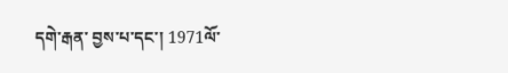དགེ་རྒན་ བྱས་པ་དང་། 1971ལོ་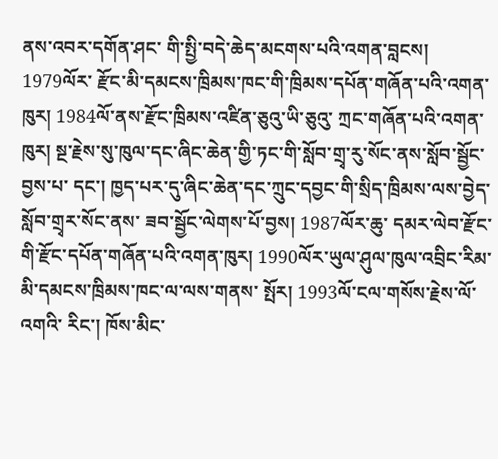ནས་འབར་དགོན་ཤང་ གི་སྤྱི་བདེ་ཆེད་མངགས་པའི་འགན་བླངས། 1979ལོར་ རྫོང་མི་དམངས་ཁྲིམས་ཁང་གི་ཁྲིམས་དཔོན་གཞོན་པའི་འགན་ཁུར། 1984ལོ་ནས་རྫོང་ཁྲིམས་འཛིན་ཅུའུ་ཡི་ཅུའུ་ ཀྲང་གཞོན་པའི་འགན་ཁུར། སྔ་རྗེས་སུ་ཁུལ་དང་ཞིང་ཆེན་གྱི་ཏང་གི་སློབ་གྲྭ་རུ་སོང་ནས་སློབ་སྦྱོང་བྱས་པ་ དང་། ཁྱད་པར་དུ་ཞིང་ཆེན་དང་ཀྲུང་དབྱང་གི་སྲིད་ཁྲིམས་ལས་བྱེད་སློབ་གྲྭར་སོང་ནས་ ཟབ་སྦྱོང་ལེགས་པོ་བྱས། 1987ལོར་ཆུ་ དམར་ལེབ་རྫོང་གི་རྫོང་དཔོན་གཞོན་པའི་འགན་ཁུར། 1990ལོར་ཡུལ་ཤུལ་ཁུལ་འབྲིང་རིམ་མི་དམངས་ཁྲིམས་ཁང་ལ་ལས་གནས་ སྤོར། 1993ལོ་ངལ་གསོས་རྗེས་ལོ་འགའི་ རིང་། ཁོས་མིང་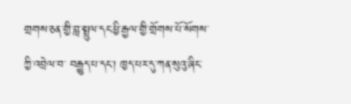གྲགས་ཅན་གྱི་བླ་སྤྲུལ་དང་ཕྱི་རྒྱལ་གྱི་གྲོགས་པོ་སོགས་ཀྱི་འབྲེལ་བ་ བརྒྱུད་པ་དང་། ཁྱད་པར་དུ་ཀན་སུའུ་ཞིང་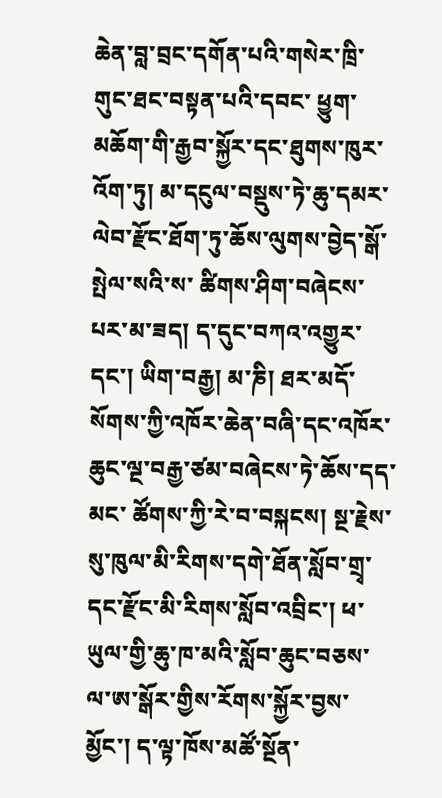ཆེན་བླ་བྲང་དགོན་པའི་གསེར་ཁྲི་གུང་ཐང་བསྟན་པའི་དབང་ ཕྱུག་མཆོག་གི་རྒྱབ་སྐྱོར་དང་ཐུགས་ཁུར་འོག་ཏུ། མ་དངུལ་བསྡུས་ཏེ་ཆུ་དམར་ལེབ་རྫོང་ཐོག་ཏུ་ཆོས་ལུགས་བྱེད་སྒོ་སྤེལ་སའི་ས་ ཚིགས་ཤིག་བཞེངས་པར་མ་ཟད། ད་དུང་བཀའ་འགྱུར་དང་། ཡིག་བརྒྱ། མ་ཎི། ཐར་མདོ་སོགས་ཀྱི་འཁོར་ཆེན་བཞི་དང་འཁོར་ཆུང་ལྔ་བརྒྱ་ཙམ་བཞེངས་ཏེ་ཆོས་དད་མང་ ཚོགས་ཀྱི་རེ་བ་བསྐངས། སྔ་རྗེས་སུ་ཁུལ་མི་རིགས་དགེ་ཐོན་སློབ་གྲྭ་དང་རྫོང་མི་རིགས་སློབ་འབྲིང་། ཕ་ཡུལ་གྱི་ཆུ་ཁ་མའི་སློབ་ཆུང་བཅས་ལ་ཨ་སྒོར་གྱིས་རོགས་སྐྱོར་བྱས་མྱོང་། ད་ལྟ་ཁོས་མཚོ་སྔོན་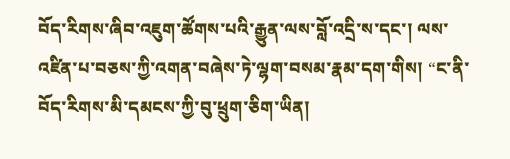བོད་རིགས་ཞིབ་འཇུག་ཚོགས་པའི་རྒྱུན་ལས་བློ་འདྲི་ས་དང་། ལས་འཛིན་པ་བཅས་ཀྱི་འགན་བཞེས་ཏེ་ལྷག་བསམ་རྣམ་དག་གིས། “ང་ནི་བོད་རིགས་མི་དམངས་ཀྱི་བུ་ཕྲུག་ཅིག་ཡིན།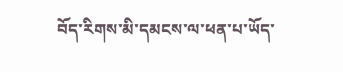བོད་རིགས་མི་དམངས་ལ་ཕན་པ་ཡོད་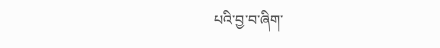པའི་བྱ་བ་ཞིག་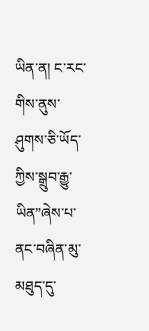ཡིན་ན། ང་རང་གིས་ནུས་ཤུགས་ཅི་ཡོད་ཀྱིས་སྒྲུབ་རྒྱུ་ཡིན”ཞེས་པ་ནང་བཞིན་མུ་མཐུད་དུ་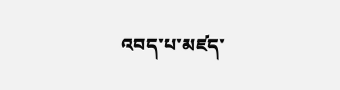འབད་པ་མཛད་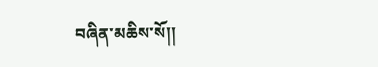བཞིན་མཆིས་སོ།།